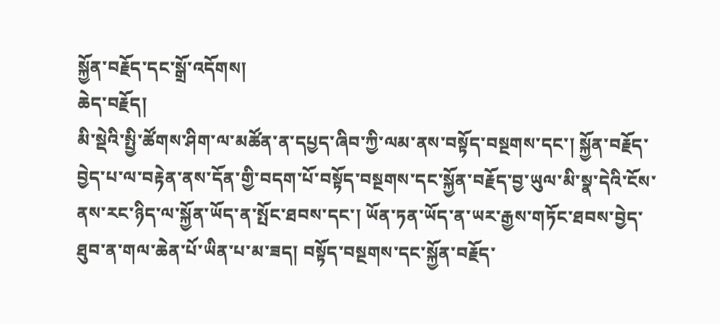སྐྱོན་བརྗོད་དང་སྒྲོ་འདོགས།
ཆེད་བརྗོད།
མི་སྡེའི་སྤྱི་ཚོགས་ཤིག་ལ་མཚོན་ན་དཔྱད་ཞིབ་ཀྱི་ལམ་ནས་བསྟོད་བསྔགས་དང་། སྐྱོན་བརྗོད་བྱེད་པ་ལ་བརྟེན་ནས་དོན་གྱི་བདག་པོ་བསྟོད་བསྔགས་དང་སྐྱོན་བརྗོད་བྱ་ཡུལ་མི་སྣ་དེའི་ངོས་ནས་རང་ཉིད་ལ་སྐྱོན་ཡོད་ན་སྤོང་ཐབས་དང་། ཡོན་ཏན་ཡོད་ན་ཡར་རྒྱས་གཏོང་ཐབས་བྱེད་ཐུབ་ན་གལ་ཆེན་པོ་ཡིན་པ་མ་ཟད། བསྟོད་བསྔགས་དང་སྐྱོན་བརྗོད་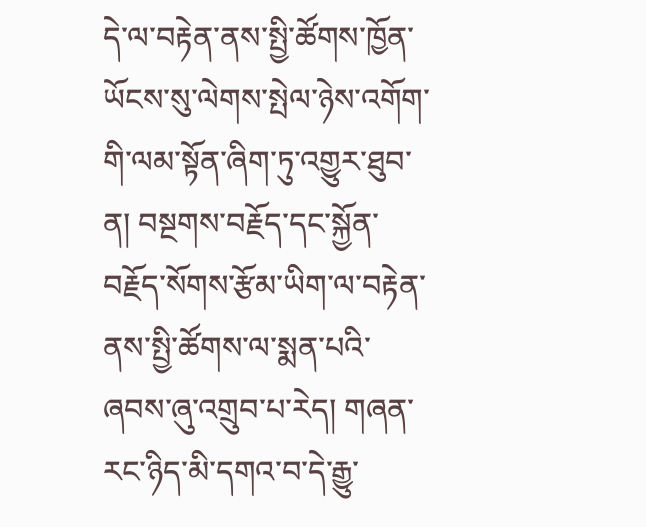དེ་ལ་བརྟེན་ནས་སྤྱི་ཚོགས་ཁྱོན་ཡོངས་སུ་ལེགས་སྤེལ་ཉེས་འགོག་གི་ལམ་སྟོན་ཞིག་ཏུ་འགྱུར་ཐུབ་ན། བསྔགས་བརྗོད་དང་སྐྱོན་བརྗོད་སོགས་རྩོམ་ཡིག་ལ་བརྟེན་ནས་སྤྱི་ཚོགས་ལ་སྨན་པའི་ཞབས་ཞུ་འགྲུབ་པ་རེད། གཞན་རང་ཉིད་མི་དགའ་བ་དེ་རྒྱུ་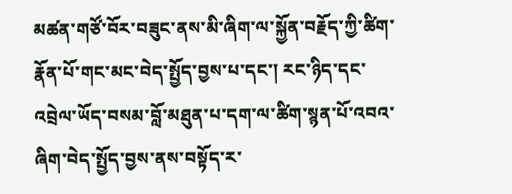མཚན་གཙོ་བོར་བཟུང་ནས་མི་ཞིག་ལ་སྐྱོན་བརྗོད་ཀྱི་ཚིག་རྣོན་པོ་གང་མང་བེད་སྤྱོད་བྱས་པ་དང་། རང་ཉིད་དང་འབྲེལ་ཡོད་བསམ་བློ་མཐུན་པ་དག་ལ་ཚིག་སྙན་པོ་འབའ་ཞིག་བེད་སྤྱོད་བྱས་ནས་བསྟོད་ར་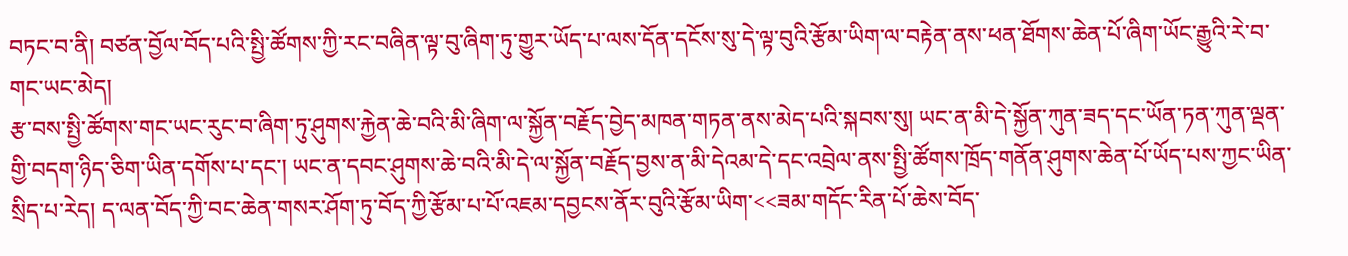བཏང་བ་ནི། བཙན་བྱོལ་བོད་པའི་སྤྱི་ཚོགས་ཀྱི་རང་བཞིན་ལྟ་བུ་ཞིག་ཏུ་གྱུར་ཡོད་པ་ལས་དོན་དངོས་སུ་དེ་ལྟ་བུའི་རྩོམ་ཡིག་ལ་བརྟེན་ནས་ཕན་ཐོགས་ཆེན་པོ་ཞིག་ཡོང་རྒྱུའི་རེ་བ་གང་ཡང་མེད།
རྩ་བས་སྤྱི་ཚོགས་གང་ཡང་རུང་བ་ཞིག་ཏུ་ཤུགས་རྐྱེན་ཆེ་བའི་མི་ཞིག་ལ་སྐྱོན་བརྗོད་བྱེད་མཁན་གཏན་ནས་མེད་པའི་སྐབས་སུ། ཡང་ན་མི་དེ་སྐྱོན་ཀུན་ཟད་དང་ཡོན་ཏན་ཀུན་ལྡན་གྱི་བདག་ཉིད་ཅིག་ཡིན་དགོས་པ་དང་། ཡང་ན་དབང་ཤུགས་ཆེ་བའི་མི་དེ་ལ་སྐྱོན་བརྗོད་བྱས་ན་མི་དེའམ་དེ་དང་འབྲེལ་ནས་སྤྱི་ཚོགས་ཁྲོད་གནོན་ཤུགས་ཆེན་པོ་ཡོད་པས་ཀྱང་ཡིན་སྲིད་པ་རེད། ད་ལན་བོད་ཀྱི་བང་ཆེན་གསར་ཤོག་ཏུ་བོད་ཀྱི་རྩོམ་པ་པོ་འཇམ་དབྱངས་ནོར་བུའི་རྩོམ་ཡིག་<<ཟམ་གདོང་རིན་པོ་ཆེས་བོད་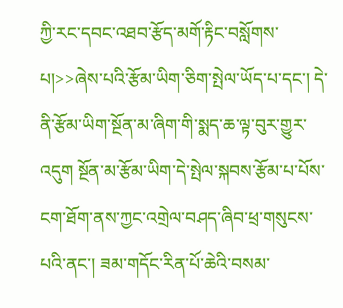ཀྱི་རང་དབང་འཐབ་རྩོད་མགོ་རྟིང་བསློགས་པ།>>ཞེས་པའི་རྩོམ་ཡིག་ཅིག་སྤེལ་ཡོད་པ་དང་། དེ་ནི་རྩོམ་ཡིག་སྔོན་མ་ཞིག་གི་སྨད་ཆ་ལྟ་བུར་གྱུར་འདུག སྔོན་མ་རྩོམ་ཡིག་དེ་སྤེལ་སྐབས་རྩོམ་པ་པོས་ངག་ཐོག་ནས་ཀྱང་འགྲེལ་བཤད་ཞིབ་ཕྲ་གསུངས་པའི་ནང་། ཟམ་གདོང་རིན་པོ་ཆེའི་བསམ་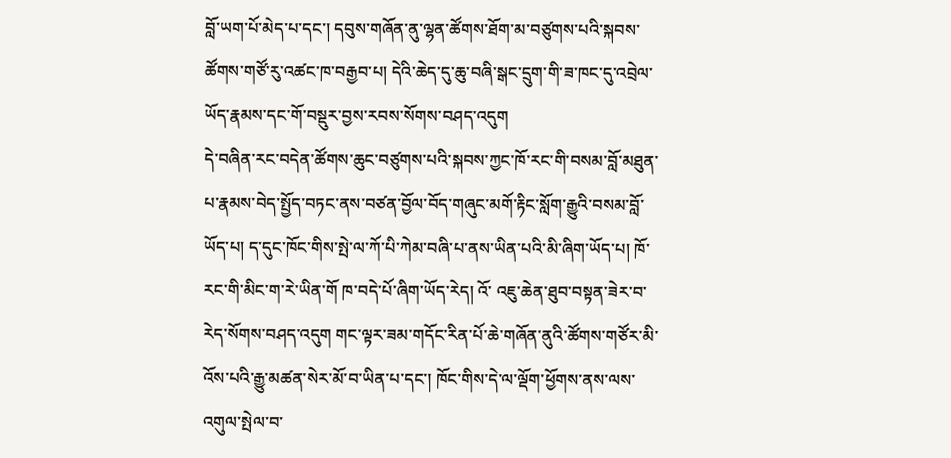བློ་ཡག་པོ་མེད་པ་དང་། དབུས་གཞོན་ནུ་ལྷན་ཚོགས་ཐོག་མ་བཙུགས་པའི་སྐབས་ཚོགས་གཙོ་རུ་འཚང་ཁ་བརྒྱབ་པ། དེའི་ཆེད་དུ་ཆུ་བཞི་སྒང་དྲུག་གི་ཟ་ཁང་དུ་འབྲེལ་ཡོད་རྣམས་དང་གོ་བསྡུར་བྱས་རབས་སོགས་བཤད་འདུག
དེ་བཞིན་རང་བདེན་ཚོགས་ཆུང་བཙུགས་པའི་སྐབས་ཀྱང་ཁོ་རང་གི་བསམ་བློ་མཐུན་པ་རྣམས་བེད་སྤྱོད་བཏང་ནས་བཙན་བྱོལ་བོད་གཞུང་མགོ་རྟིང་སློག་རྒྱུའི་བསམ་བློ་ཡོད་པ། ད་དུང་ཁོང་གིས་སྤེ་ལ་ཀོ་པི་ཀེམ་བཞི་པ་ནས་ཡིན་པའི་མི་ཞིག་ཡོད་པ། ཁོ་རང་གི་མིང་ག་རེ་ཡིན་གོ ཁ་བདེ་པོ་ཞིག་ཡོད་རེད། འོ་ འཇུ་ཆེན་ཐུབ་བསྟན་ཟེར་བ་རེད་སོགས་བཤད་འདུག གང་ལྟར་ཟམ་གདོང་རིན་པོ་ཆེ་གཞོན་ནུའི་ཚོགས་གཙོར་མི་འོས་པའི་རྒྱུ་མཚན་སེར་མོ་བ་ཡིན་པ་དང་། ཁོང་གིས་དེ་ལ་ལྡོག་ཕྱོགས་ནས་ལས་འགུལ་སྤེལ་བ་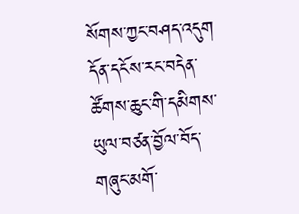སོགས་ཀྱང་བཤད་འདུག དོན་དངོས་རང་བདེན་ཚོགས་ཆུང་གི་དམིགས་ཡུལ་བཙན་བྱོལ་བོད་གཞུང་མགོ་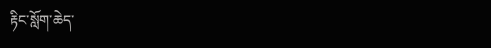རྟིང་སློག་ཆེད་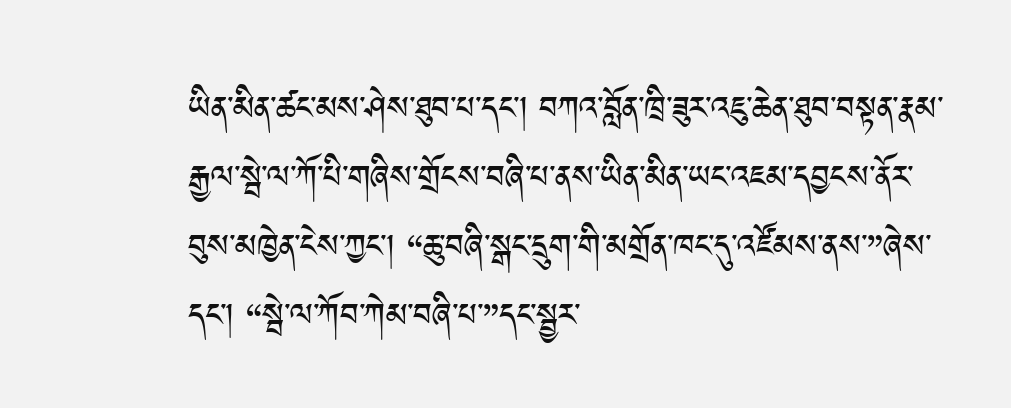ཡིན་མིན་ཚང་མས་ཤེས་ཐུབ་པ་དང་། བཀའ་བློན་ཁྲི་ཟུར་འཇུ་ཆེན་ཐུབ་བསྟན་རྣམ་རྒྱལ་སྦེ་ལ་ཀོ་པི་གཞིས་གྲོངས་བཞི་པ་ནས་ཡིན་མིན་ཡང་འཇམ་དབྱངས་ནོར་བུས་མཁྱེན་ངེས་ཀྱང་། “ཆུ་བཞི་སྒང་དྲུག་གི་མགྲོན་ཁང་དུ་འཛོམས་ནས་”ཞེས་དང་། “སྦེ་ལ་ཀོབ་ཀེམ་བཞི་པ་”དང་སྦྱར་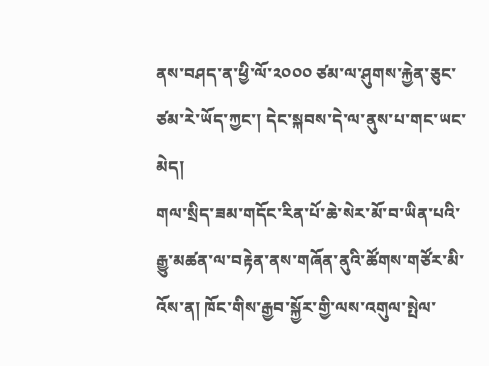ནས་བཤད་ན་ཕྱི་ལོ་༢༠༠༠ ཙམ་ལ་ཤུགས་རྐྱེན་ཅུང་ཙམ་རེ་ཡོད་ཀྱང་། དེང་སྐབས་དེ་ལ་ནུས་པ་གང་ཡང་མེད།
གལ་སྲིད་ཟམ་གདོང་རིན་པོ་ཆེ་སེར་མོ་བ་ཡིན་པའི་རྒྱུ་མཚན་ལ་བརྟེན་ནས་གཞོན་ནུའི་ཚོགས་གཙོར་མི་འོས་ན། ཁོང་གིས་རྒྱབ་སྐྱོར་གྱི་ལས་འགུལ་སྤེལ་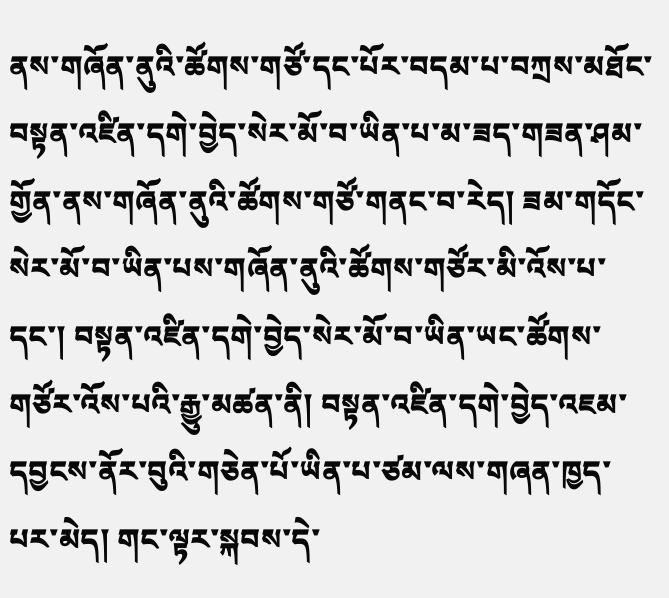ནས་གཞོན་ནུའི་ཚོགས་གཙོ་དང་པོར་བདམ་པ་བཀྲས་མཐོང་བསྟན་འཛིན་དགེ་བྱེད་སེར་མོ་བ་ཡིན་པ་མ་ཟད་གཟན་ཤམ་གྱོན་ནས་གཞོན་ནུའི་ཚོགས་གཙོ་གནང་བ་རེད། ཟམ་གདོང་སེར་མོ་བ་ཡིན་པས་གཞོན་ནུའི་ཚོགས་གཙོར་མི་འོས་པ་དང་། བསྟན་འཛིན་དགེ་བྱེད་སེར་མོ་བ་ཡིན་ཡང་ཚོགས་གཙོར་འོས་པའི་རྒྱུ་མཚན་ནི། བསྟན་འཛིན་དགེ་བྱེད་འཇམ་དབྱངས་ནོར་བུའི་གཅེན་པོ་ཡིན་པ་ཙམ་ལས་གཞན་ཁྱད་པར་མེད། གང་ལྟར་སྐབས་དེ་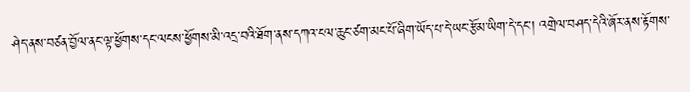ཤེད་ནས་བཙན་བྱོལ་ནང་ལྟ་ཕྱོགས་དང་ལངས་ཕྱོགས་མི་འདྲ་བའི་ཐོག་ནས་དཀའ་ངལ་ཆུང་ཙག་མང་པོ་ཞིག་ཡོད་པ་དེ་ཡང་རྩོམ་ཡིག་དེ་དང་། འགྲེལ་བཤད་དེའི་ཞོར་ནས་རྟོགས་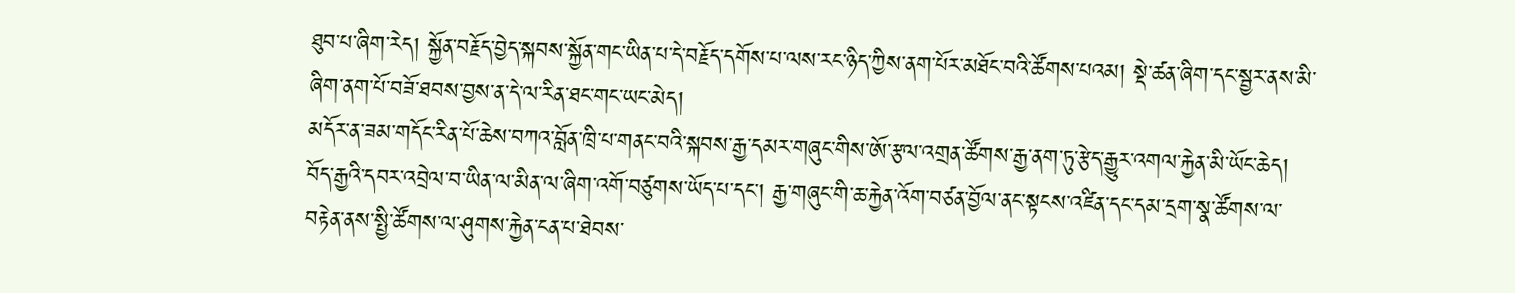ཐུབ་པ་ཞིག་རེད། སྐྱོན་བརྗོད་བྱེད་སྐབས་སྐྱོན་གང་ཡིན་པ་དེ་བརྗོད་དགོས་པ་ལས་རང་ཉིད་ཀྱིས་ནག་པོར་མཐོང་བའི་ཚོགས་པའམ། སྡེ་ཚན་ཞིག་དང་སྦྱར་ནས་མི་ཞིག་ནག་པོ་བཟོ་ཐབས་བྱས་ན་དེ་ལ་རིན་ཐང་གང་ཡང་མེད།
མདོར་ན་ཟམ་གདོང་རིན་པོ་ཆེས་བཀའ་བློན་ཁྲི་པ་གནང་བའི་སྐབས་རྒྱ་དམར་གཞུང་གིས་ཨོ་རྩལ་འགྲན་ཚོགས་རྒྱ་ནག་ཏུ་རྩེད་རྒྱུར་འགལ་རྐྱེན་མི་ཡོང་ཆེད། བོད་རྒྱའི་དབར་འབྲེལ་བ་ཡིན་ལ་མིན་ལ་ཞིག་འགོ་བཙུགས་ཡོད་པ་དང་། རྒྱ་གཞུང་གི་ཆ་རྐྱེན་འོག་བཙན་བྱོལ་ནང་སྟངས་འཛིན་དང་དམ་དྲག་སྣ་ཚོགས་ལ་བརྟེན་ནས་སྤྱི་ཚོགས་ལ་ཤུགས་རྐྱེན་ངན་པ་ཐེབས་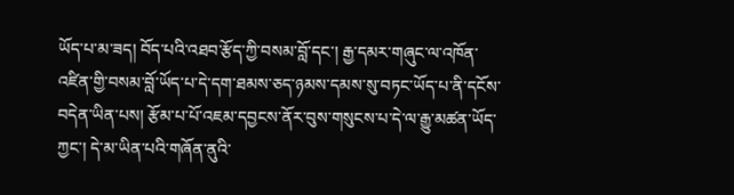ཡོད་པ་མ་ཟད། བོད་པའི་འཐབ་རྩོད་ཀྱི་བསམ་བློ་དང་། རྒྱ་དམར་གཞུང་ལ་འཁོན་འཛིན་གྱི་བསམ་བློ་ཡོད་པ་དེ་དག་ཐམས་ཅད་ཉམས་དམས་སུ་བཏང་ཡོད་པ་ནི་དངོས་བདེན་ཡིན་པས། རྩོམ་པ་པོ་འཇམ་དབྱངས་ནོར་བུས་གསུངས་པ་དེ་ལ་རྒྱུ་མཚན་ཡོད་ཀྱང་། དེ་མ་ཡིན་པའི་གཞོན་ནུའི་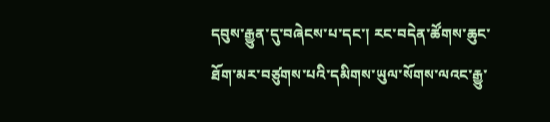དབུས་རྒྱུན་དུ་བཞེངས་པ་དང་། རང་བདེན་ཚོགས་ཆུང་ཐོག་མར་བཙུགས་པའི་དམིགས་ཡུལ་སོགས་ལའང་རྒྱུ་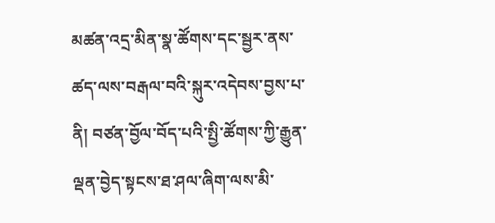མཚན་འདྲ་མིན་སྣ་ཚོགས་དང་སྦྱར་ནས་ཚད་ལས་བརྒལ་བའི་སྐུར་འདེབས་བྱས་པ་ནི། བཙན་བྱོལ་བོད་པའི་སྤྱི་ཚོགས་ཀྱི་རྒྱུན་ལྡན་བྱེད་སྟངས་ཐ་ཤལ་ཞིག་ལས་མི་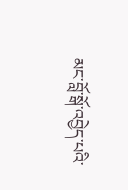མང་བློ་སྒོ་འབྱེད་པའི་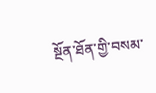སྔོན་ཐོན་གྱི་བསམ་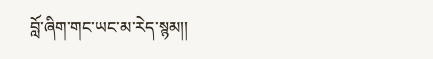བློ་ཞིག་གང་ཡང་མ་རེད་སྙམ།།